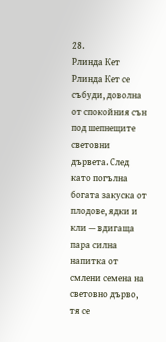28.
Рлинда Кет
Рлинда Кет се събуди, доволна от спокойния сън под шепнещите световни дървета. След като погълна богата закуска от плодове, ядки и кли — вдигаща пара силна напитка от смлени семена на световно дърво, тя се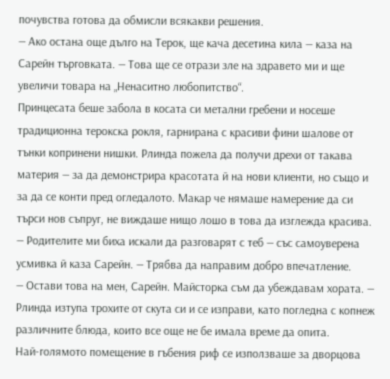почувства готова да обмисли всякакви решения.
— Ако остана още дълго на Терок, ще кача десетина кила — каза на Сарейн търговката. — Това ще се отрази зле на здравето ми и ще увеличи товара на „Ненаситно любопитство“.
Принцесата беше забола в косата си метални гребени и носеше традиционна терокска рокля, гарнирана с красиви фини шалове от тънки копринени нишки. Рлинда пожела да получи дрехи от такава материя — за да демонстрира красотата й на нови клиенти, но също и за да се конти пред огледалото. Макар че нямаше намерение да си търси нов съпруг, не виждаше нищо лошо в това да изглежда красива.
— Родителите ми биха искали да разговарят с теб — със самоуверена усмивка й каза Сарейн. — Трябва да направим добро впечатление.
— Остави това на мен, Сарейн. Майсторка съм да убеждавам хората. — Рлинда изтупа трохите от скута си и се изправи, като погледна с копнеж различните блюда, които все още не бе имала време да опита.
Най-голямото помещение в гъбения риф се използваше за дворцова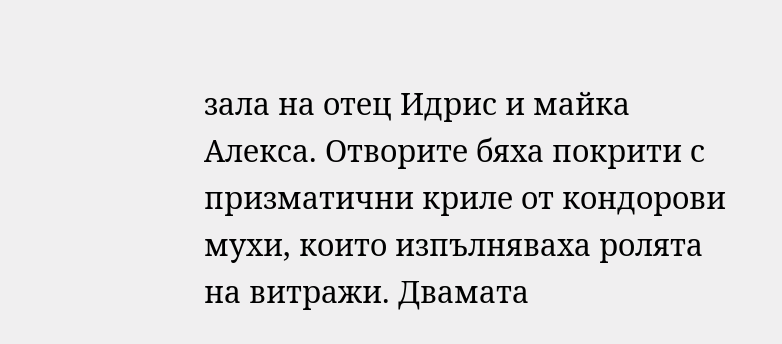зала на отец Идрис и майка Алекса. Отворите бяха покрити с призматични криле от кондорови мухи, които изпълняваха ролята на витражи. Двамата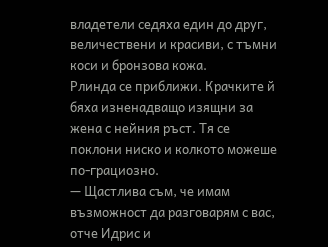владетели седяха един до друг, величествени и красиви, с тъмни коси и бронзова кожа.
Рлинда се приближи. Крачките й бяха изненадващо изящни за жена с нейния ръст. Тя се поклони ниско и колкото можеше по-грациозно.
— Щастлива съм, че имам възможност да разговарям с вас, отче Идрис и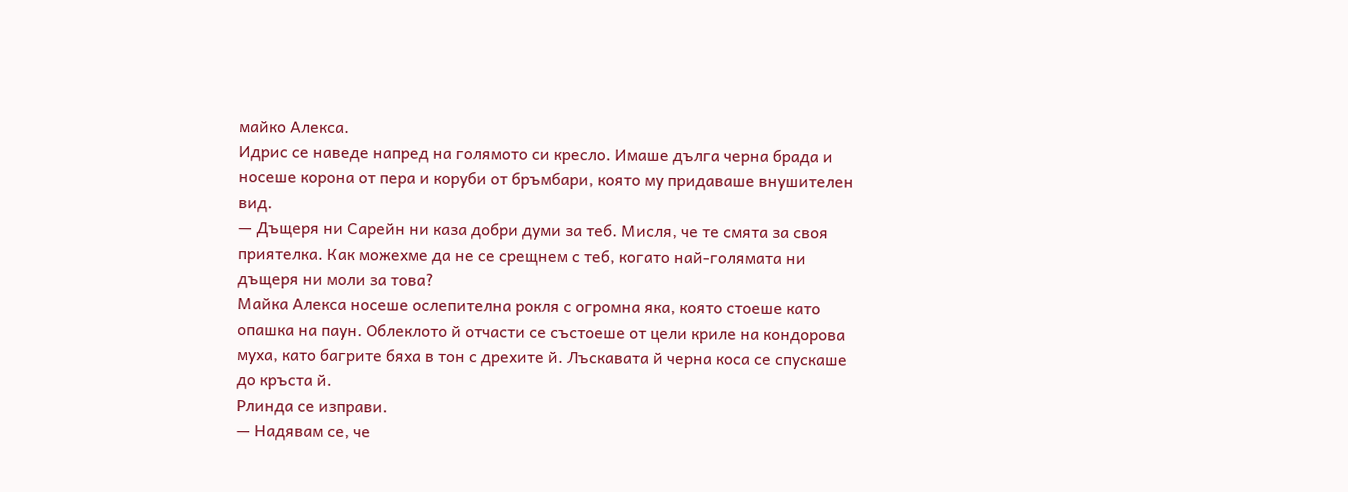майко Алекса.
Идрис се наведе напред на голямото си кресло. Имаше дълга черна брада и носеше корона от пера и коруби от бръмбари, която му придаваше внушителен вид.
— Дъщеря ни Сарейн ни каза добри думи за теб. Мисля, че те смята за своя приятелка. Как можехме да не се срещнем с теб, когато най-голямата ни дъщеря ни моли за това?
Майка Алекса носеше ослепителна рокля с огромна яка, която стоеше като опашка на паун. Облеклото й отчасти се състоеше от цели криле на кондорова муха, като багрите бяха в тон с дрехите й. Лъскавата й черна коса се спускаше до кръста й.
Рлинда се изправи.
— Надявам се, че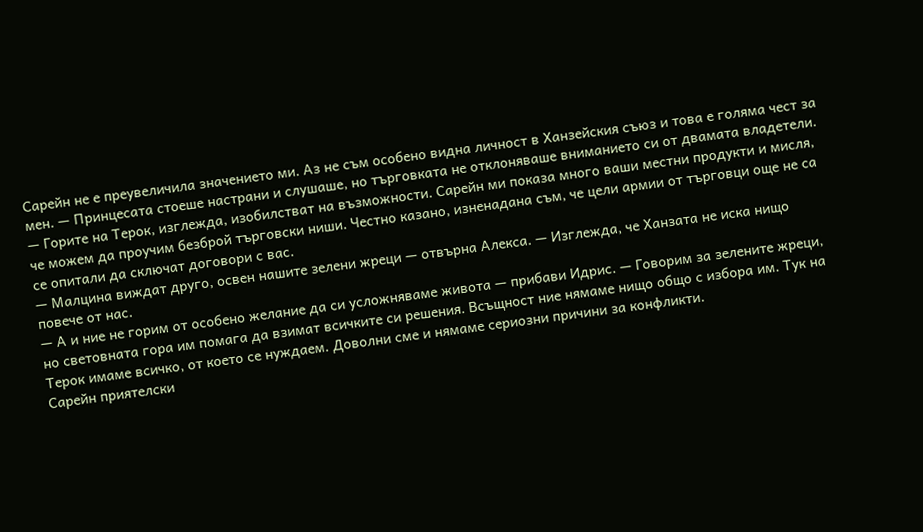Сарейн не е преувеличила значението ми. Аз не съм особено видна личност в Ханзейския съюз и това е голяма чест за мен. — Принцесата стоеше настрани и слушаше, но търговката не отклоняваше вниманието си от двамата владетели. — Горите на Терок, изглежда, изобилстват на възможности. Сарейн ми показа много ваши местни продукти и мисля, че можем да проучим безброй търговски ниши. Честно казано, изненадана съм, че цели армии от търговци още не са се опитали да сключат договори с вас.
— Малцина виждат друго, освен нашите зелени жреци — отвърна Алекса. — Изглежда, че Ханзата не иска нищо повече от нас.
— А и ние не горим от особено желание да си усложняваме живота — прибави Идрис. — Говорим за зелените жреци, но световната гора им помага да взимат всичките си решения. Всъщност ние нямаме нищо общо с избора им. Тук на Терок имаме всичко, от което се нуждаем. Доволни сме и нямаме сериозни причини за конфликти.
Сарейн приятелски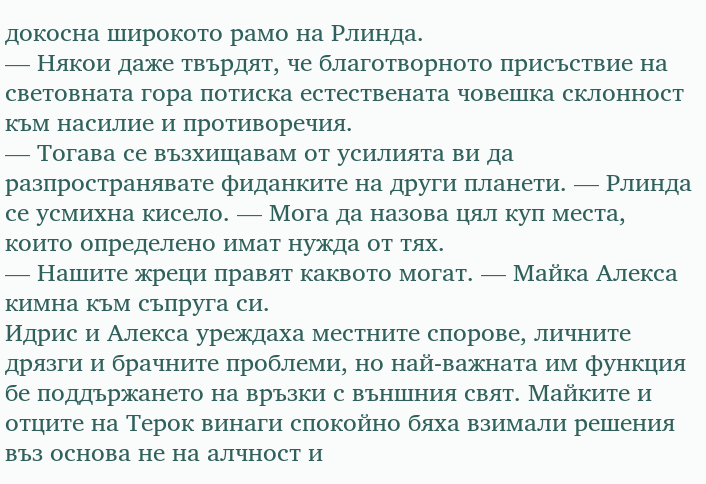докосна широкото рамо на Рлинда.
— Някои даже твърдят, че благотворното присъствие на световната гора потиска естествената човешка склонност към насилие и противоречия.
— Тогава се възхищавам от усилията ви да разпространявате фиданките на други планети. — Рлинда се усмихна кисело. — Мога да назова цял куп места, които определено имат нужда от тях.
— Нашите жреци правят каквото могат. — Майка Алекса кимна към съпруга си.
Идрис и Алекса уреждаха местните спорове, личните дрязги и брачните проблеми, но най-важната им функция бе поддържането на връзки с външния свят. Майките и отците на Терок винаги спокойно бяха взимали решения въз основа не на алчност и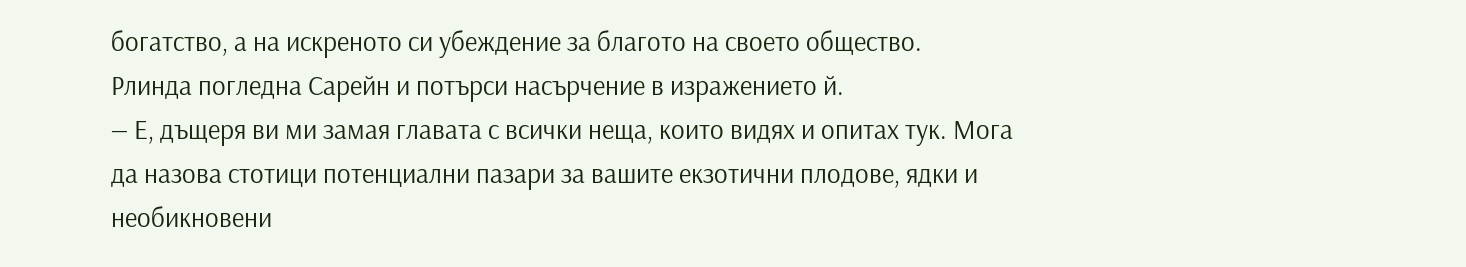богатство, а на искреното си убеждение за благото на своето общество.
Рлинда погледна Сарейн и потърси насърчение в изражението й.
— Е, дъщеря ви ми замая главата с всички неща, които видях и опитах тук. Мога да назова стотици потенциални пазари за вашите екзотични плодове, ядки и необикновени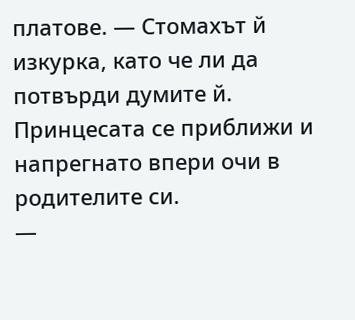платове. — Стомахът й изкурка, като че ли да потвърди думите й.
Принцесата се приближи и напрегнато впери очи в родителите си.
—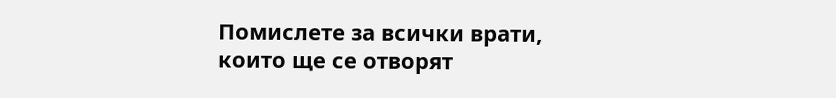Помислете за всички врати, които ще се отворят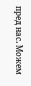пред нас. Можем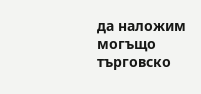да наложим могъщо търговско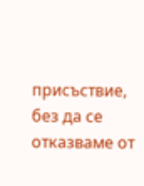присъствие, без да се отказваме от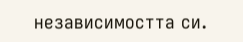независимостта си.